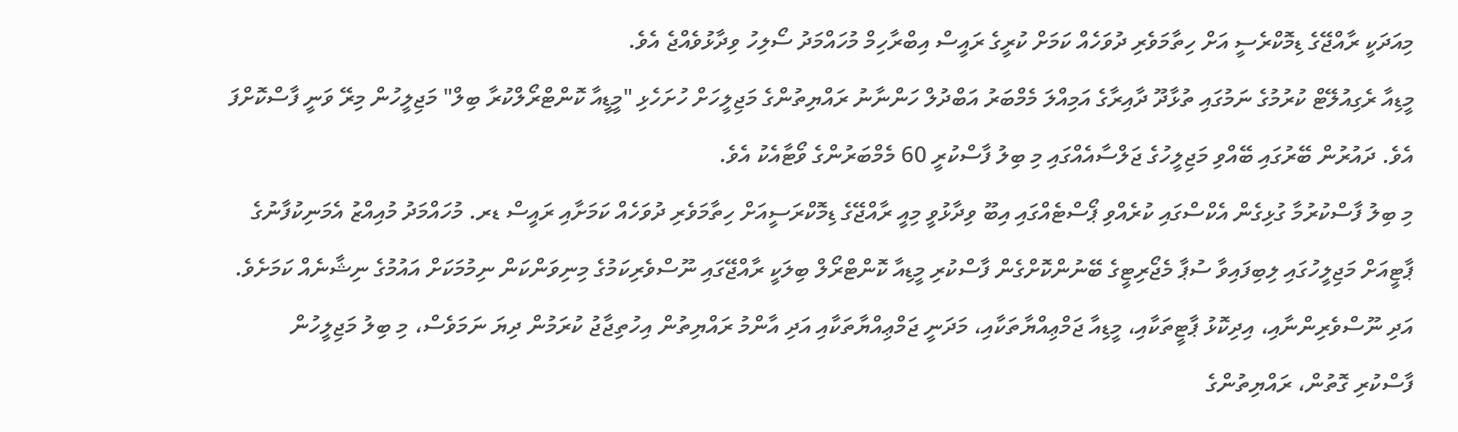މިއަދަކީ ރާއްޖޭގެ ޑިމޮކްރެސީ އަށް ހިތާމަވެރި ދުވަހެއް ކަމަށް ކުރީގެ ރައީސް އިބްރާހިމް މުހައްމަދު ސޯލިހު ވިދާޅުވެއްޖެ އެވެ.
މީޑިއާ ރެގިއުލޭޓް ކުރުމުގެ ނަމުގައި ތުޅާދޫ ދާއިރާގެ އަމިއްލަ މެމްބަރު އަބްދުލް ހަންނާނު ރައްޔިތުންގެ މަޖިލީހަށް ހުށަހެޅި "މީޑީއާ ކޮންޓްރޯލްކުރާ ބިލް" މަޖިލީހުން މިރޭ ވަނީ ފާސްކޮށްފަ އެވެ. ދައުރުން ބޭރުގައި ބޭއްވި މަޖިލީހުގެ ޖަލްސާއެއްގައި މި ބިލު ފާސްކުރީ 60 މެމްބަރުންގެ ވޯޓާއެކު އެވެ.
މި ބިލު ފާސްކުރުމާ ގުޅިގެން އެކްސްގައި ކުރެއްވި ޕޯސްޓެއްގައި އިބޫ ވިދާޅުވީ މިއީ ރާއްޖޭގެ ޑިމޮކްރަސީއަށް ހިތާމަވެރި ދުވަހެއް ކަމަށާއި ރައީސް ޑރ. މުހައްމަދު މުއިއްޒު އެމަނިކުފާނުގެ ޕާޓީއަށް މަޖިލީހުގައި ލިބިފައިވާ ސުޕާ މެޖޯރިޓީގެ ބޭނުންކޮށްގެން ފާސްކުރި މީޑިއާ ކޮންޓްރޯލް ބިލަކީ ރާއްޖޭގައި ނޫސްވެރިކަމުގެ މިނިވަންކަން ނިމުމަކަށް އައުމުގެ ނިޝާނެއް ކަމަށެވެ.
އަދި ނޫސްވެރިންނާއި، އިދިކޮޅު ޕާޓީތަކާއި، މީޑިއާ ޖަމްޢިއްޔާތަކާއި، މަދަނީ ޖަމްޢިއްޔާތަކާއި އަދި އާންމު ރައްޔިތުން އިހުތިޖާޖު ކުރަމުން ދިޔަ ނަމަވެސް، މި ބިލު މަޖިލީހުން ފާސްކުރި ގޮތުން، ރައްޔިތުންގެ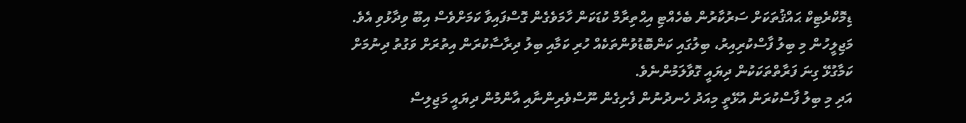ޑިމޮކްރެޓިކް ޙައްޤުތަކަށް ސަރުކާރުން ބެހެއްޓި އިޙްތިރާމް ކުޑަކަން ހާމަވެގެން ގޮސްފައިވާ ކަމަށްވެސް އިބޫ ވިދާޅުވި އެވެ.
މަޖިލީހުން މި ބިލު ފާސްކުރިއިރު، ބިލުގައި ކަންބޮޑުވުންތަކެއް ހުރި ކަމާއި ބިލު ދިރާސާކުރަން އިތުރަށް ވަގުތު ދިނުމަށް ކަމާގުޅޭ ގިނަ ފަރާތްތަކަކުން ދިޔައީ ގޮވާލަމުންނެވެ.
އަދި މި ބިލު ފާސްކުރަން އުޅޭތީ މިއަދު ހެނދުނުން ފެށިގެން ނޫސްވެރިންނާއި އާންމުން ދިޔައީ މަޖިލިސް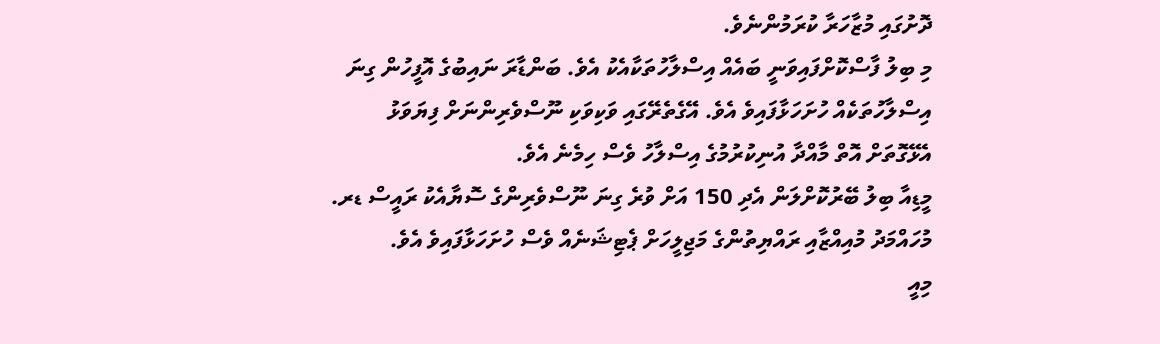ދޮށުގައި މުޒާހަރާ ކުރަމުންނެވެ.
މި ބިލު ފާސްކޮށްފައިވަނީ ބައެއް އިސްލާހުތަކާއެކު އެވެ. ބަންޑާރަ ނައިބުގެ އޮފީހުން ގިނަ އިސްލާހުތަކެއް ހުށަހަޅާފައިވެ އެވެ. އޭގެތެރޭގައި ވަކިވަކި ނޫސްވެރިންނަށް ފިޔަވަޅު އެޅޭގޮތަށް އޮތް މާއްދާ އުނިކުރުމުގެ އިސްލާހު ވެސް ހިމެނެ އެވެ.
މީޑިއާ ބިލު ބޭރުކޮށްލަން އެދި 150 އަށް ވުރެ ގިނަ ނޫސްވެރިންގެ ސޮޔާއެކު ރައީސް ޑރ. މުހައްމަދު މުއިއްޒާއި ރައްޔިތުންގެ މަޖިލީހަށް ޕެޓިޝަނެއް ވެސް ހުށަހަޅާފައިވެ އެވެ.
މިއީ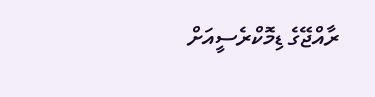ރާއްޖޭގެ ޑިމޮކްރެސީއަށް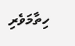ހިތާމަވެރި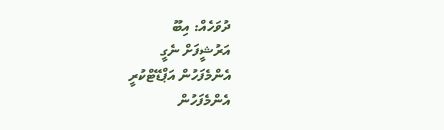ދުވަހެއް: އިބޫ
އަރުޝީފަށް ނެގީ
އެންމެފަހުން އަޕްޑޭޓްކުރީ
އެންމެފަހުން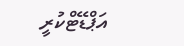އަޕްޑޭޓްކުރީ